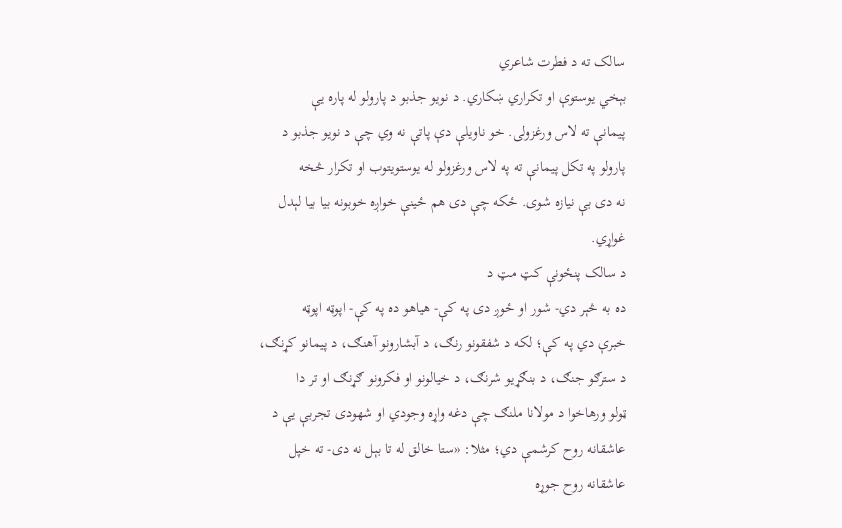سالک ته د فطرت شاعري
بېخي يوستوې او تکراري ښکاري. د نويو جذبو د پارولو له پاره يې
پيمانې ته لاس ورغزولی. خو ناويلې دې پاتې نه وي چې د نويو جذبو د
پارولو په تکل پيمانې ته په لاس ورغزولو له يوستويتوب او تکرار څخه
نه دی بې نيازه شوی. ځکه چې دی هم ځينې خواږه خوبونه بيا بيا لېدل
غواړي.
د سالک پنځونې کټ مټ د
ده به څېر دي- شور او ځوږ دی په کې- هياهو ده په کې- اپوټه اپوټه
خبرې دي په کې؛ لکه د شفقونو رنګ، د آبشارونو آهنګ، د پيمانو کړنګ،
د سترګو جنګ، د بنګړيو شرنګ، د خيالونو او فکرونو ګړنګ او تر دا
ټولو ورهاخوا د مولانا ملنګ چې دغه واړه وجودي او شهودی تجربې يې د
عاشقانه روح کرشمې دي؛ مثلا: «ستا خالق له تا بېل نه دی- ته خپل
عاشقانه روح جوړه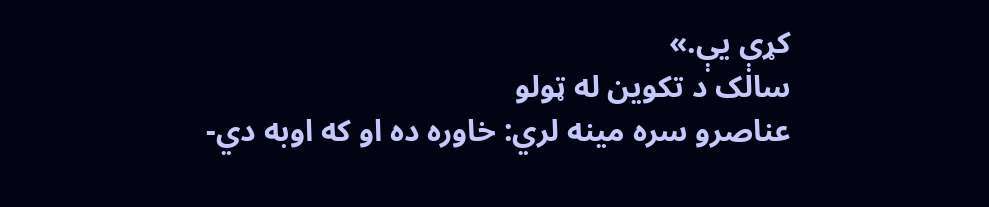کړې يې.»
سالک د تکوين له ټولو
عناصرو سره مينه لري: خاوره ده او که اوبه دي-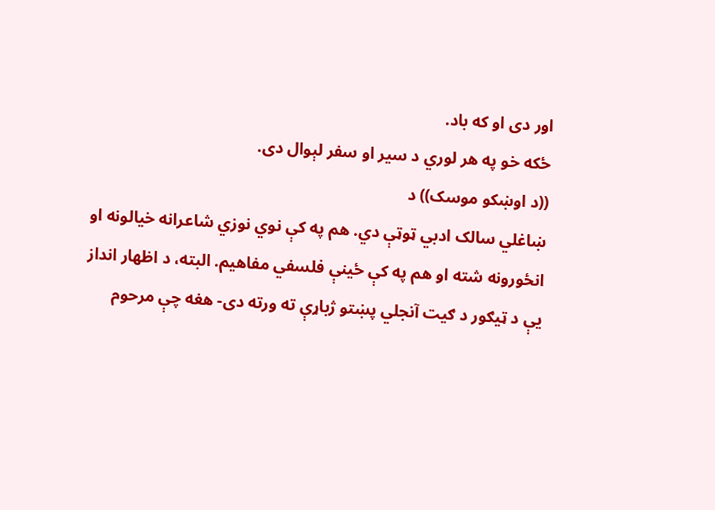اور دی او که باد.
ځکه خو په هر لوري د سير او سفر لېوال دی.
((د اوښکو موسک)) د
ښاغلي سالک ادبي ټوټې دي. هم په کې نوي نوزي شاعرانه خيالونه او
انځورونه شته او هم په کې ځينې فلسفي مفاهيم. البته، د اظهار انداز
يې د ټيګور د ګيت آنجلي پښتو ژباړې ته ورته دی- هغه چې مرحوم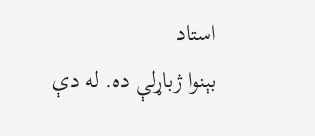استاد
بېنوا ژباړلې ده. له دې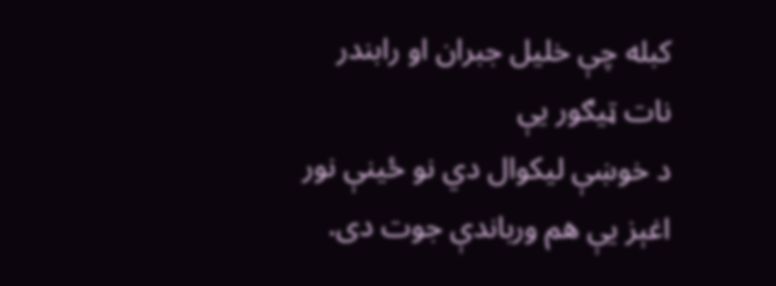کبله چې خليل جبران او رابندر نات ټيګور يې
د خوښې ليکوال دي نو ځينې نور اغېز يې هم ورباندې جوت دی.